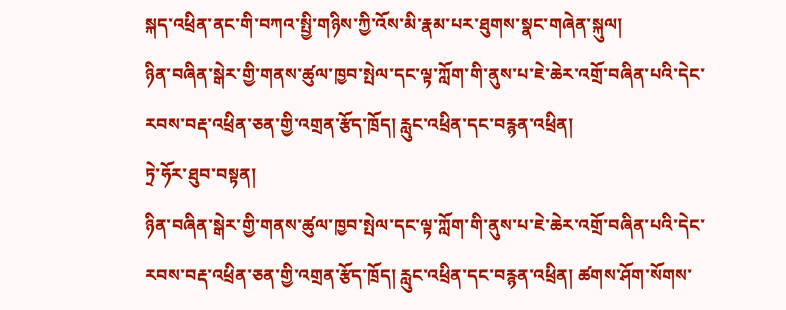སྐད་འཕྲིན་ནང་གི་བཀའ་སྤྱི་གཉིས་ཀྱི་འོས་མི་རྣམ་པར་ཐུགས་སྣང་གཞེན་སྐུལ།
ཉིན་བཞིན་སྒེར་གྱི་གནས་ཚུལ་ཁྱབ་སྤེལ་དང་ལྟ་ཀློག་གི་ནུས་པ་ཇེ་ཆེར་འགྲོ་བཞིན་པའི་དེང་རབས་བརྡ་འཕྲིན་ཅན་གྱི་འགྲན་རྩོད་ཁྲོད། རླུང་འཕྲིན་དང་བརྙན་འཕྲིན།
ཏྲེ་ཧོར་ཐུབ་བསྟན།
ཉིན་བཞིན་སྒེར་གྱི་གནས་ཚུལ་ཁྱབ་སྤེལ་དང་ལྟ་ཀློག་གི་ནུས་པ་ཇེ་ཆེར་འགྲོ་བཞིན་པའི་དེང་རབས་བརྡ་འཕྲིན་ཅན་གྱི་འགྲན་རྩོད་ཁྲོད། རླུང་འཕྲིན་དང་བརྙན་འཕྲིན། ཚགས་ཤོག་སོགས་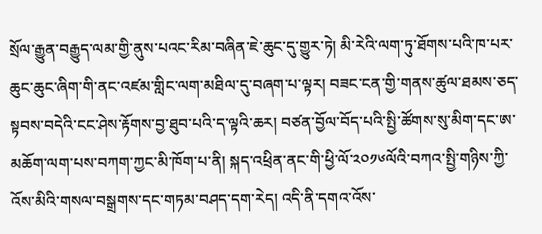སྲོལ་རྒྱུན་བརྒྱུད་ལམ་གྱི་ནུས་པའང་རིམ་བཞིན་ཇེ་ཆུང་དུ་གྱུར་ཏེ། མི་རེའི་ལག་ཏུ་ཐོགས་པའི་ཁ་པར་ཆུང་ཆུང་ཞིག་གི་ནང་འཛམ་གླིང་ལག་མཐིལ་དུ་བཞག་པ་ལྟར། བཟང་ངན་གྱི་གནས་ཚུལ་ཐམས་ཅད་སྟབས་བདེའི་ངང་ཤེས་རྟོགས་བྱ་ཐུབ་པའི་ད་ལྟའི་ཆར། བཙན་བྱོལ་བོད་པའི་སྤྱི་ཚོགས་སུ་མིག་དང་ཨ་མཆོག་ལག་པས་བཀག་ཀྱང་མི་ཁོག་པ་ནི། སྐད་འཕྲིན་ནང་གི་ཕྱི་ལོ་༢༠༡༦ལོའི་བཀའ་སྤྱི་གཉིས་ཀྱི་འོས་མིའི་གསལ་བསྒྲགས་དང་གཏམ་བཤད་དག་རེད། འདི་ནི་དགའ་འོས་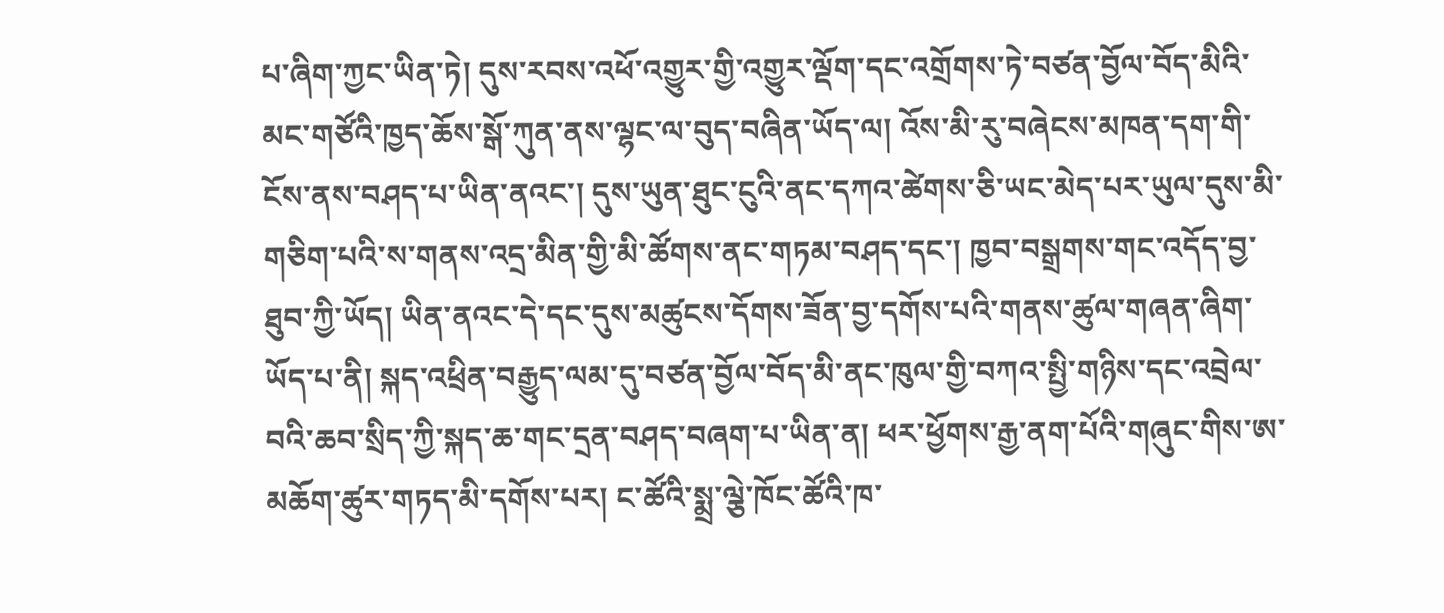པ་ཞིག་ཀྱང་ཡིན་ཏེ། དུས་རབས་འཕོ་འགྱུར་གྱི་འགྱུར་ལྡོག་དང་འགྲོགས་ཏེ་བཙན་བྱོལ་བོད་མིའི་མང་གཙོའི་ཁྱད་ཆོས་སྒོ་ཀུན་ནས་ལྷང་ལ་བུད་བཞིན་ཡོད་ལ། འོས་མི་རུ་བཞེངས་མཁན་དག་གི་ངོས་ནས་བཤད་པ་ཡིན་ནའང་། དུས་ཡུན་ཐུང་ངུའི་ནང་དཀའ་ཚེགས་ཅི་ཡང་མེད་པར་ཡུལ་དུས་མི་གཅིག་པའི་ས་གནས་འདྲ་མིན་གྱི་མི་ཚོགས་ནང་གཏམ་བཤད་དང་། ཁྱབ་བསྒྲགས་གང་འདོད་བྱ་ཐུབ་ཀྱི་ཡོད། ཡིན་ནའང་དེ་དང་དུས་མཚུངས་དོགས་ཟོན་བྱ་དགོས་པའི་གནས་ཚུལ་གཞན་ཞིག་ཡོད་པ་ནི། སྐད་འཕྲིན་བརྒྱུད་ལམ་དུ་བཙན་བྱོལ་བོད་མི་ནང་ཁུལ་གྱི་བཀའ་སྤྱི་གཉིས་དང་འབྲེལ་བའི་ཆབ་སྲིད་ཀྱི་སྐད་ཆ་གང་དྲན་བཤད་བཞག་པ་ཡིན་ན། ཕར་ཕྱོགས་རྒྱ་ནག་པོའི་གཞུང་གིས་ཨ་མཆོག་ཚུར་གཏད་མི་དགོས་པར། ང་ཚོའི་སྨྲ་ལྕེ་ཁོང་ཚོའི་ཁ་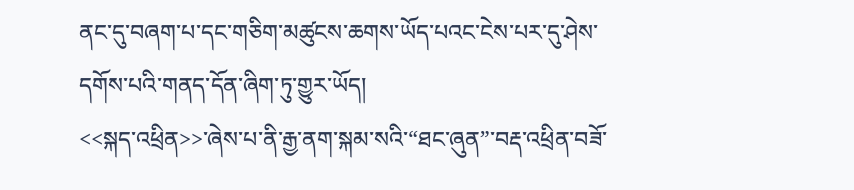ནང་དུ་བཞག་པ་དང་གཅིག་མཚུངས་ཆགས་ཡོད་པའང་ངེས་པར་དུ་ཤེས་དགོས་པའི་གནད་དོན་ཞིག་ཏུ་གྱུར་ཡོད།
<<སྐད་འཕྲིན>>་ཞེས་པ་ནི་རྒྱ་ནག་སྐམ་སའི་“ཐང་ཞུན”་བརྡ་འཕྲིན་བཟོ་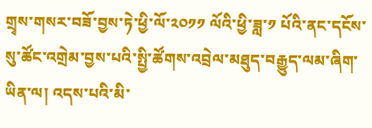གྲྭས་གསར་བཟོ་བྱས་ཏེ་ཕྱི་ལོ་༢༠༡༡ ལོའི་ཕྱི་ཟླ་༡ པོའི་ནང་དངོས་སུ་ཚོང་འགྲེམ་བྱས་པའི་སྤྱི་ཚོགས་འབྲེལ་མཐུད་བརྒྱུད་ལམ་ཞིག་ཡིན་ལ། འདས་པའི་མི་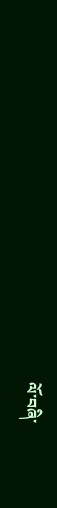ལོ་བཞི་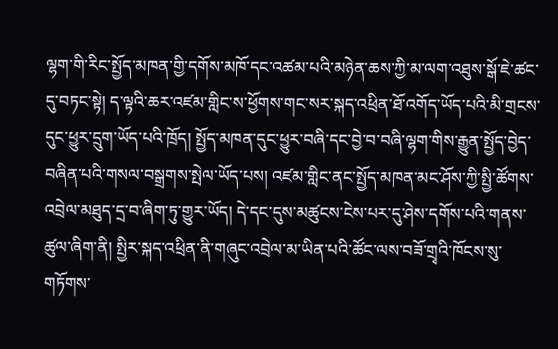ལྷག་གི་རིང་སྤྱོད་མཁན་གྱི་དགོས་མཁོ་དང་འཚམ་པའི་མཉེན་ཆས་ཀྱི་མ་ལག་འཐུས་སྒོ་ཇེ་ཚང་དུ་བཏང་སྟེ། ད་ལྟའི་ཆར་འཛམ་གླིང་ས་ཕྱོགས་གང་སར་སྐད་འཕྲིན་ཐོ་འགོད་ཡོད་པའི་མི་གྲངས་དུང་ཕྱུར་དྲུག་ཡོད་པའི་ཁྲོད། སྤྱོད་མཁན་དུང་ཕྱུར་བཞི་དང་བྱེ་བ་བཞི་ལྷག་གིས་རྒྱུན་སྤྱོད་བྱེད་བཞིན་པའི་གསལ་བསྒྲགས་སྤེལ་ཡོད་པས། འཛམ་གླིང་ནང་སྤྱོད་མཁན་མང་ཤོས་ཀྱི་སྤྱི་ཚོགས་འབྲེལ་མཐུད་དྲ་བ་ཞིག་ཏུ་གྱུར་ཡོད། དེ་དང་དུས་མཚུངས་ངེས་པར་དུ་ཤེས་དགོས་པའི་གནས་ཚུལ་ཞིག་ནི། སྤྱིར་སྐད་འཕྲིན་ནི་གཞུང་འབྲེལ་མ་ཡིན་པའི་ཚོང་ལས་བཟོ་གྲྭའི་ཁོངས་སུ་གཏོགས་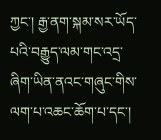ཀྱང་། རྒྱ་ནག་སྐམ་སར་ཡོད་པའི་བརྒྱུད་ལམ་གང་འདྲ་ཞིག་ཡིན་ནའང་གཞུང་གིས་ལག་པ་འཆང་ཆོག་པ་དང་།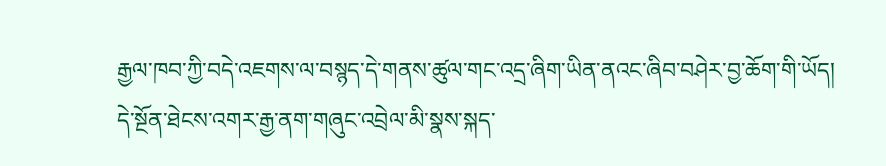རྒྱལ་ཁབ་ཀྱི་བདེ་འཇགས་ལ་བསྙད་དེ་གནས་ཚུལ་གང་འདྲ་ཞིག་ཡིན་ནའང་ཞིབ་བཤེར་བྱ་ཆོག་གི་ཡོད། དེ་སྔོན་ཐེངས་འགར་རྒྱ་ནག་གཞུང་འབྲེལ་མི་སྣས་སྐད་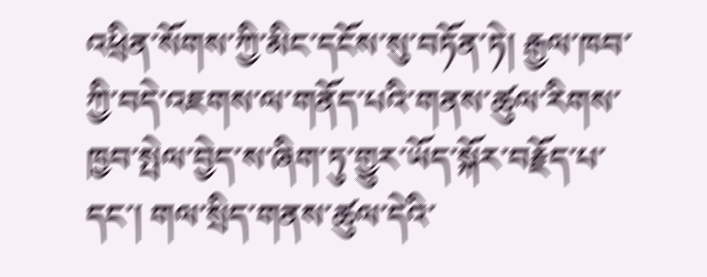འཕྲིན་སོགས་ཀྱི་མིང་དངོས་སུ་བཏོན་ཏེ། རྒྱལ་ཁབ་ཀྱི་བདེ་འཇགས་ལ་གནོད་པའི་གནས་ཚུལ་རིགས་ཁྱབ་སྤེལ་བྱེད་ས་ཞིག་ཏུ་གྱུར་ཡོད་སྐོར་བརྗོད་པ་དང་། གལ་སྲིད་གནས་ཚུལ་དེའི་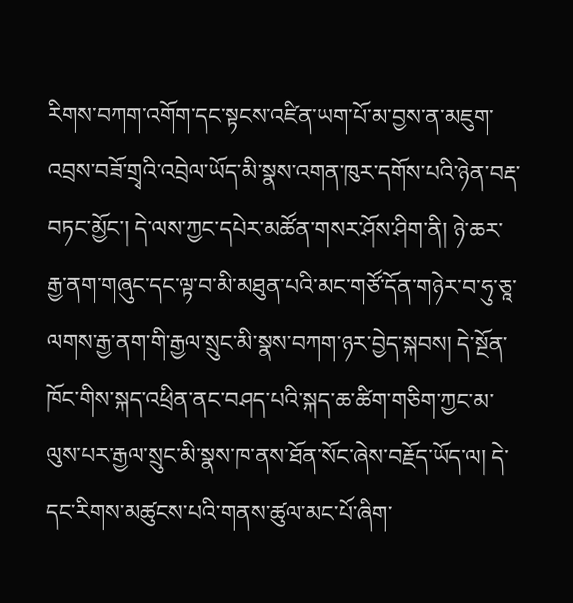རིགས་བཀག་འགོག་དང་སྟངས་འཛིན་ཡག་པོ་མ་བྱས་ན་མཇུག་འབྲས་བཟོ་གྲྭའི་འབྲེལ་ཡོད་མི་སྣས་འགན་ཁུར་དགོས་པའི་ཉེན་བརྡ་བཏང་མྱོང་། དེ་ལས་ཀྱང་དཔེར་མཚོན་གསར་ཤོས་ཤིག་ནི། ཉེ་ཆར་རྒྱ་ནག་གཞུང་དང་ལྟ་བ་མི་མཐུན་པའི་མང་གཙོ་དོན་གཉེར་བ་ཧུ་ཅཱ་ལགས་རྒྱ་ནག་གི་རྒྱལ་སྲུང་མི་སྣས་བཀག་ཉར་བྱེད་སྐབས། དེ་སྔོན་ཁོང་གིས་སྐད་འཕྲིན་ནང་བཤད་པའི་སྐད་ཆ་ཚིག་གཅིག་ཀྱང་མ་ལུས་པར་རྒྱལ་སྲུང་མི་སྣས་ཁ་ནས་ཐོན་སོང་ཞེས་བརྗོད་ཡོད་ལ། དེ་དང་རིགས་མཚུངས་པའི་གནས་ཚུལ་མང་པོ་ཞིག་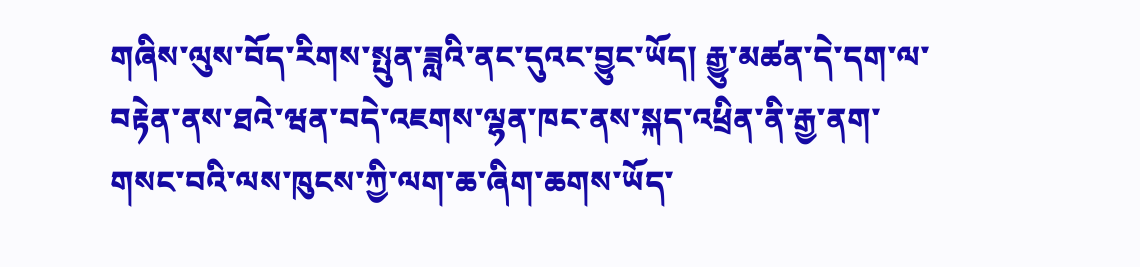གཞིས་ལུས་བོད་རིགས་སྤུན་ཟླའི་ནང་དུའང་བྱུང་ཡོད། རྒྱུ་མཚན་དེ་དག་ལ་བརྟེན་ནས་ཐའེ་ཝན་བདེ་འཇགས་ལྷན་ཁང་ནས་སྐད་འཕྲིན་ནི་རྒྱ་ནག་གསང་བའི་ལས་ཁུངས་ཀྱི་ལག་ཆ་ཞིག་ཆགས་ཡོད་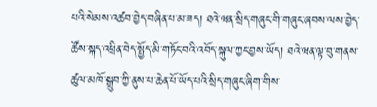པའི་སེམས་འཚབ་བྱེད་བཞིན་པ་མ་ཟད། ཐའེ་ཝན་སྲིད་གཞུང་གི་གཞུང་ཞབས་ལས་བྱེད་ཚོས་སྐད་འཕྲིན་བེད་སྤྱོད་མི་གཏོང་བའི་འབོད་སྐུལ་ཀྱང་བྱས་ཡོད། ཐའེ་ཝན་ལྟ་བུ་གནས་ཚུལ་མཁོ་སྒྲུབ་ཀྱི་ནུས་པ་ཆེན་པོ་ཡོད་པའི་སྲིད་གཞུང་ཞིག་གིས་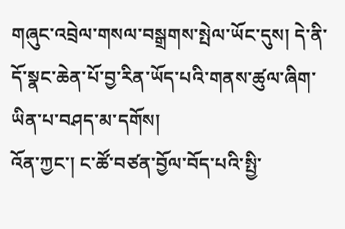གཞུང་འབྲེལ་གསལ་བསྒྲགས་སྤེལ་ཡོང་དུས། དེ་ནི་དོ་སྣང་ཆེན་པོ་བྱ་རིན་ཡོད་པའི་གནས་ཚུལ་ཞིག་ཡིན་པ་བཤད་མ་དགོས།
འོན་ཀྱང་། ང་ཚོ་བཙན་བྱོལ་བོད་པའི་སྤྱི་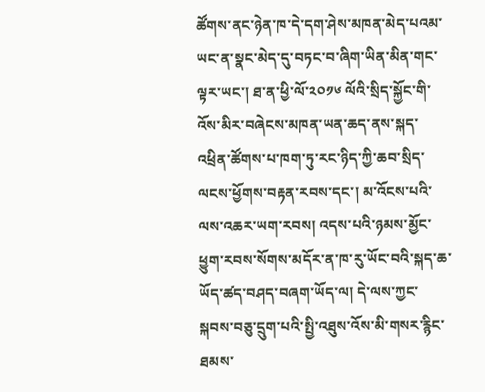ཚོགས་ནང་ཉེན་ཁ་དེ་དག་ཤེས་མཁན་མེད་པའམ་ཡང་ན་སྣང་མེད་དུ་བཏང་བ་ཞིག་ཡིན་མིན་གང་ལྟར་ཡང་། ཐ་ན་ཕྱི་ལོ་༢༠༡༦ ལོའི་སྲིད་སྐྱོང་གི་འོས་མིར་བཞེངས་མཁན་ཡན་ཆད་ནས་སྐད་འཕྲིན་ཚོགས་པ་ཁག་ཏུ་རང་ཉིད་ཀྱི་ཆབ་སྲིད་ལངས་ཕྱོགས་བརྟན་རབས་དང་། མ་འོངས་པའི་ལས་འཆར་ཡག་རབས། འདས་པའི་ཉམས་མྱོང་ཕྱུག་རབས་སོགས་མདོར་ན་ཁ་རུ་ཡོང་བའི་སྐད་ཆ་ཡོད་ཚད་བཤད་བཞག་ཡོད་ལ། དེ་ལས་ཀྱང་སྐབས་བཅུ་དྲུག་པའི་སྤྱི་འཐུས་འོས་མི་གསར་རྙིང་ཐམས་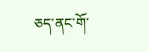ཅད་ནང་གོ་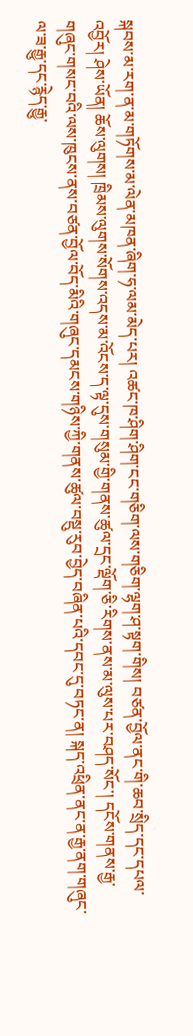སྐབས་མ་རག་ན་མ་གཏོགས་མ་ལེན་མཁན་ཞིག་ཧ་ལམ་མེད་པར། འཚང་ཁ་ཤིག་ཤིག་ངང་གཅིག་ལས་གཅིག་ལྷག་ཤ་སྟག་གིས། བཙན་བྱོལ་ནང་གི་ཆབ་སྲིད་དང་དཔལ་འབྱོར། ཤེས་ཡོན། ཆོས་ལུགས། ཁྲིམས་ལུགས་སོགས་འདས་མ་འོངས་ད་ལྟ་དུས་གསུམ་གྱི་གནས་ཚུལ་དྲང་ལྡོག་ཅི་རིགས་ནས་མ་ལུས་པར་བཤད་སོང་། དངོས་གནས་རྒྱ་གཞུང་གསང་བའི་ལས་ཁུངས་ནས་བཙན་བྱོལ་བོད་མིའི་གཞུང་དམངས་གཉིས་ཀྱི་གནས་ཚུལ་བསྡུ་རུབ་བྱེད་བཞིན་པའི་དབང་དུ་བཏང་ན། སྐད་འཕྲིན་ནང་ན་རྒྱ་ནག་གཞུང་ལ་ཟ་རྒྱུ་དང་རྙེད་རྒྱུ་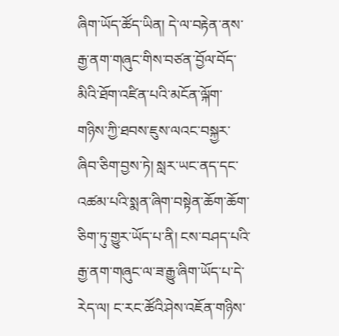ཞིག་ཡོད་ཚོད་ཡིན། དེ་ལ་བརྟེན་ནས་རྒྱ་ནག་གཞུང་གིས་བཙན་བྱོལ་བོད་མིའི་ཐོག་འཛིན་པའི་མངོན་ལྐོག་གཉིས་ཀྱི་ཐབས་ཇུས་ལའང་བསྐྱར་ཞིབ་ཅིག་བྱས་ཏེ། སླར་ཡང་ནད་དང་འཚམ་པའི་སྨན་ཞིག་བསྟེན་ཆོག་ཆོག་ཅིག་ཏུ་གྱུར་ཡོད་པ་ནི། ངས་བཤད་པའི་རྒྱ་ནག་གཞུང་ལ་ཟ་རྒྱུ་ཞིག་ཡོད་པ་དེ་རེད་ལ། ང་རང་ཚོའི་ཤེས་འཇོན་གཉིས་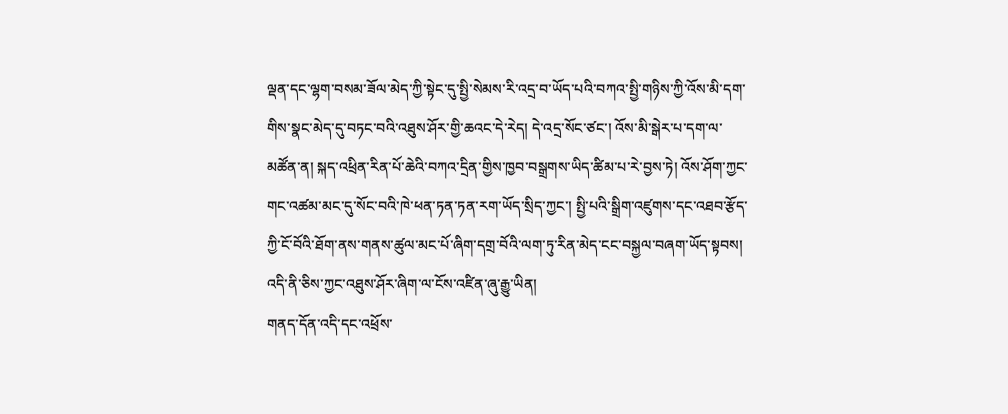ལྡན་དང་ལྷག་བསམ་ཟོལ་མེད་ཀྱི་སྟེང་དུ་སྤྱི་སེམས་རི་འདྲ་བ་ཡོད་པའི་བཀའ་སྤྱི་གཉིས་ཀྱི་འོས་མི་དག་གིས་སྣང་མེད་དུ་བཏང་བའི་འཐུས་ཤོར་གྱི་ཆའང་དེ་རེད། དེ་འདྲ་སོང་ཙང་། འོས་མི་སྒེར་པ་དག་ལ་མཚོན་ན། སྐད་འཕྲིན་རིན་པོ་ཆེའི་བཀའ་དྲིན་གྱིས་ཁྱབ་བསྒྲགས་ཡིད་ཚིམ་པ་རེ་བྱས་ཏེ། འོས་ཤོག་ཀྱང་གང་འཚམ་མང་དུ་སོང་བའི་ཁེ་ཕན་ཏན་ཏན་རག་ཡོད་སྲིད་ཀྱང་། སྤྱི་པའི་སྒྲིག་འཛུགས་དང་འཐབ་རྩོད་ཀྱི་ངོ་བོའི་ཐོག་ནས་གནས་ཚུལ་མང་པོ་ཞིག་དགྲ་བོའི་ལག་ཏུ་རིན་མེད་ངང་བསྐྱལ་བཞག་ཡོད་སྟབས། འདི་ནི་ཅིས་ཀྱང་འཐུས་ཤོར་ཞིག་ལ་ངོས་འཛིན་ཞུ་རྒྱུ་ཡིན།
གནད་དོན་འདི་དང་འཕྲོས་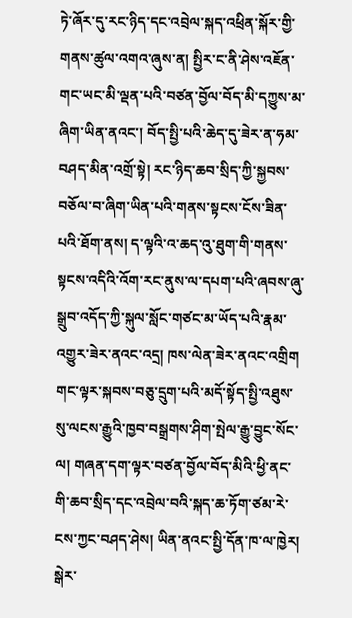ཏེ་ཞོར་དུ་རང་ཉིད་དང་འབྲེལ་སྐད་འཕྲིན་སྐོར་གྱི་གནས་ཚུལ་འགའ་ཞུས་ན། སྤྱིར་ང་ནི་ཤེས་འཇོན་གང་ཡང་མི་ལྡན་པའི་བཙན་བྱོལ་བོད་མི་དཀྱུས་མ་ཞིག་ཡིན་ནའང་། བོད་སྤྱི་པའི་ཆེད་དུ་ཟེར་ན་ཧམ་བཤད་མིན་འགྲོ་སྟེ། རང་ཉིད་ཆབ་སྲིད་ཀྱི་སྐྱབས་བཅོལ་བ་ཞིག་ཡིན་པའི་གནས་སྟངས་ངོས་ཟིན་པའི་ཐོག་ནས། ད་ལྟའི་འ་ཆད་འུ་ཐུག་གི་གནས་སྟངས་འདིའི་འོག་རང་ནུས་ལ་དཔག་པའི་ཞབས་ཞུ་སྒྲུབ་འདོད་ཀྱི་སྐུལ་སློང་གཙང་མ་ཡོད་པའི་རྣམ་འགྱུར་ཟེར་ནའང་འདྲ། ཁས་ལེན་ཟེར་ནའང་འགྲིག གང་ལྟར་སྐབས་བཅུ་དྲུག་པའི་མདོ་སྟོད་སྤྱི་འཐུས་སུ་ལངས་རྒྱུའི་ཁྱབ་བསྒྲགས་ཤིག་སྤེལ་རྒྱུ་བྱུང་སོང་ལ། གཞན་དག་ལྟར་བཙན་བྱོལ་བོད་མིའི་ཕྱི་ནང་གི་ཆབ་སྲིད་དང་འབྲེལ་བའི་སྐད་ཆ་ཏོག་ཙམ་རེ་ངས་ཀྱང་བཤད་ཤེས། ཡིན་ནའང་སྤྱི་དོན་ཁ་ལ་ཁྱེར། སྒེར་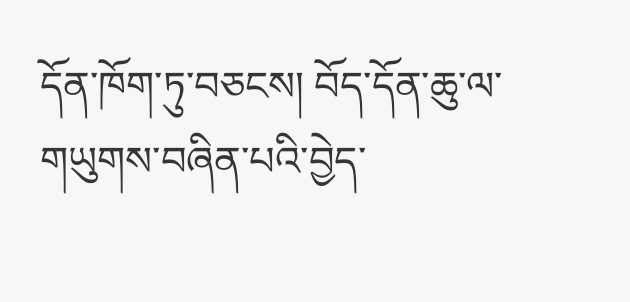དོན་ཁོག་ཏུ་བཅངས། བོད་དོན་ཆུ་ལ་གཡུགས་བཞིན་པའི་བྱེད་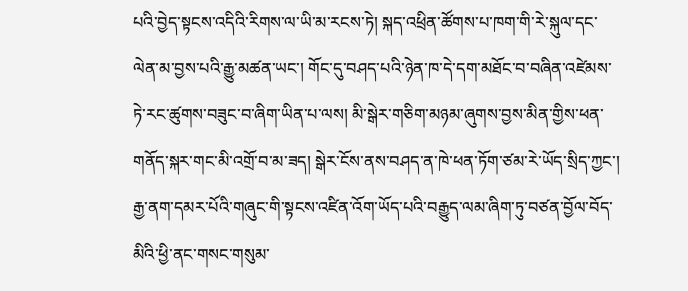པའི་བྱེད་སྟངས་འདིའི་རིགས་ལ་ཡི་མ་རངས་ཏེ། སྐད་འཕྲིན་ཚོགས་པ་ཁག་གི་རེ་སྐུལ་དང་ལེན་མ་བྱས་པའི་རྒྱུ་མཚན་ཡང་། གོང་དུ་བཤད་པའི་ཉེན་ཁ་དེ་དག་མཐོང་བ་བཞིན་འཛེམས་ཏེ་རང་ཚུགས་བཟུང་བ་ཞིག་ཡིན་པ་ལས། མི་སྒེར་གཅིག་མཉམ་ཞུགས་བྱས་མིན་གྱིས་ཕན་གནོད་སྐར་གང་མི་འགྲོ་བ་མ་ཟད། སྒེར་ངོས་ནས་བཤད་ན་ཁེ་ཕན་ཏོག་ཙམ་རེ་ཡོད་སྲིད་ཀྱང་། རྒྱ་ནག་དམར་པོའི་གཞུང་གི་སྟངས་འཛིན་འོག་ཡོད་པའི་བརྒྱུད་ལམ་ཞིག་ཏུ་བཙན་བྱོལ་བོད་མིའི་ཕྱི་ནང་གསང་གསུམ་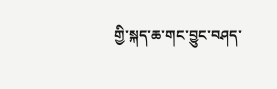གྱི་སྐད་ཆ་གང་བྱུང་བཤད་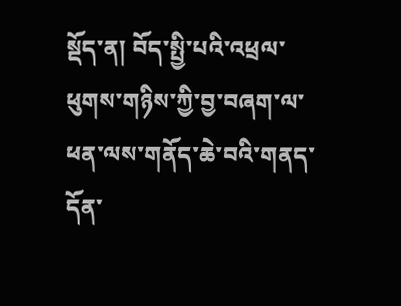སྡོད་ན། བོད་སྤྱི་པའི་འཕྲལ་ཕུགས་གཉིས་ཀྱི་བྱ་བཞག་ལ་ཕན་ལས་གནོད་ཆེ་བའི་གནད་དོན་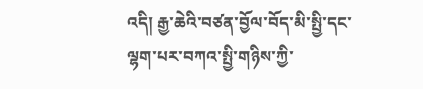འདི། རྒྱ་ཆེའི་བཙན་བྱོལ་བོད་མི་སྤྱི་དང་ལྷག་པར་བཀའ་སྤྱི་གཉིས་ཀྱི་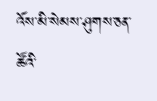འོས་མི་སེམས་ཤུགས་ཅན་ཚོའི་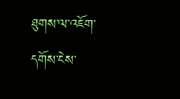ཐུགས་ལ་འཇོག་དགོས་ངེས་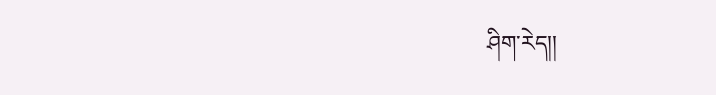ཤིག་རེད།།